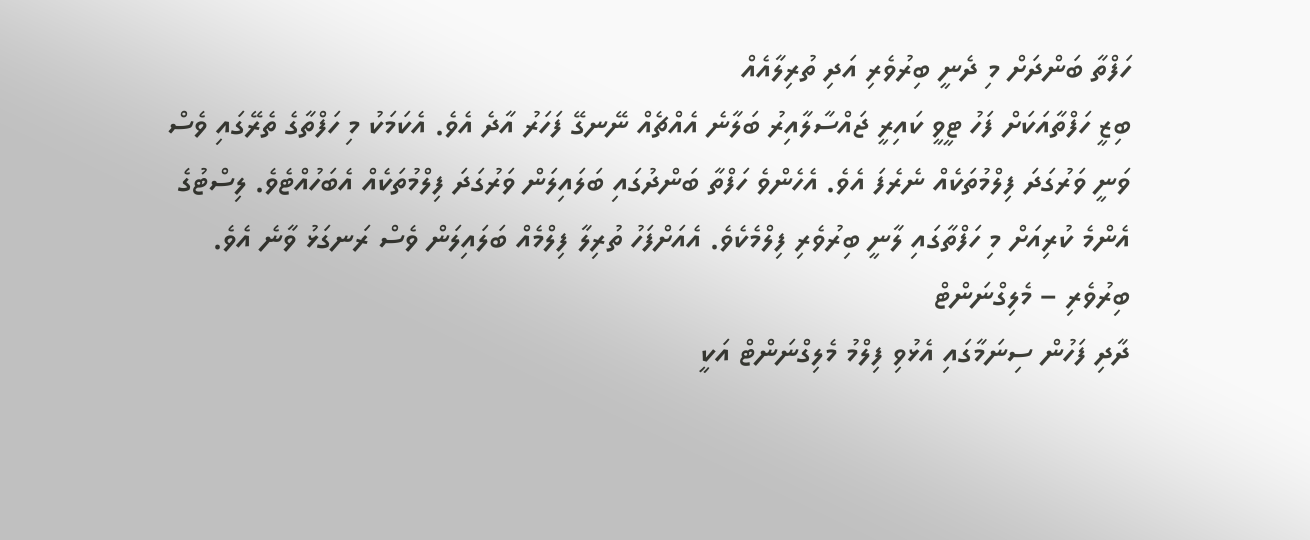ހަފްތާ ބަންދަށް މި ދެނީ ބިރުވެރި އަދި ތުރިލާއެއް
ބިޒީ ހަފްތާއަކަށް ފަހު ޓީވީ ކައިރީ ޖައްސާލާއިރު ބަލާނެ އެއްޗެއް ނޭނގޭ ފަހަރު އާދެ އެވެ. އެކަމަކު މި ހަފްތާގެ ތެރޭގައި ވެސް ވަނީ ވަރުގަދަ ފިލްމުތަކެއް ނެރެފަ އެވެ. އެހެންވެ ހަފްތާ ބަންދުގައި ބަލައިލަން ވަރުގަދަ ފިލްމުތަކެއް އެބަހުއްޓެވެ. ލިސްޓުގެ އެންމެ ކުރިއަށް މި ހަފްތާގައި ލާނީ ބިރުވެރި ފިލްމެކެވެ. އެއަށްފަހު ތުރިލާ ފިލްމެއް ބަލައިލަން ވެސް ރަނގަޅު ވާނެ އެވެ.
ބިރުވެރި – މެލިގްނަންޓް
ދާދި ފަހުން ސިނަމާގައި އެޅުވި ފިލްމު މެލިގްނަންޓް އަކީ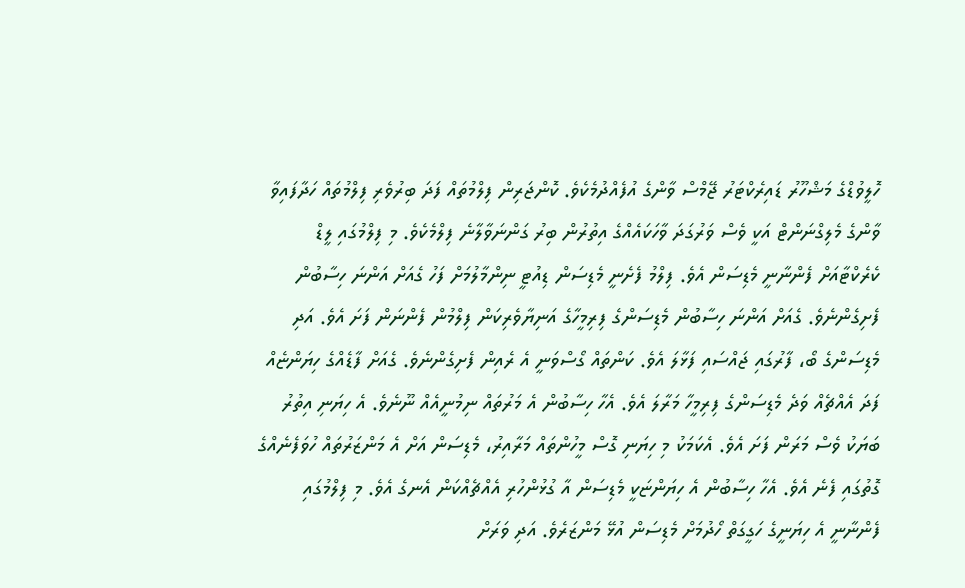ހޮލީވުޑްގެ މަޝްހޫރު ޑައިރެކްޓަރު ޖޭމްސް ވާންގެ އުފެއްދުމެކެވެ. ކޮންޖަރިން ފިލްމުތައް ފަދަ ބިރުވެރި ފިލްމުތައް ހަދާފައިވާ ވާންގެ މެލިގްނަންޓް އަކީ ވެސް ވަރުގަދަ ވާހަކައެއްގެ އިތުރުން ބިރު ގަންނަވާލާނެ ފިލްމެކެވެ. މި ފިލްމުގައި ލީޑް ކެރެކްޓާއަށް ފެންނާނީ މެޑިސަން އެވެ. ފިލްމު ފެށެނީ މެޑިސަން ޑިއުޓީ ނިންމާލުމަށް ފަހު ގެއަށް އަންނަ ހިސާބުން ފެށިގެންނެވެ. ގެއަށް އަންނަ ހިސާބުން މެޑިސަންގެ ފިރިމީހާގެ އަނިޔާވެރިކަން ފިލްމުން ފެންނަން ފަށަ އެވެ. އަދި މެޑިސަންގެ ބޯ، ފާރުގައި ޖައްސައި ފަޅާލަ އެވެ. ކަންތައް ގޯސްވަނީ އެ ރެއިން ފެށިގެންނެވެ. ގެއަށް ފާޑެއްގެ ހިޔަންޏެއް ފަދަ އެއްޗެއް ވަދެ މެޑިސަންގެ ފިރިމީހާ މަރާލަ އެވެ. އެހާ ހިސާބުން އެ މަރުތައް ނިމުނީއެއް ނޫނެވެ. އެ ހިޔަނި އިތުރު ބަޔަކު ވެސް މަރަން ފަށަ އެވެ. އެކަމަކު މި ހިޔަނި ގޮސް މީހުންތައް މަރާއިރު، މެޑިސަން އަށް އެ މަންޒަރުތައް ހުވަފެނެއްގެ ގޮތުގައި ފެނެ އެވެ. އެހާ ހިސާބުން އެ ހިޔަންޏަކީ މެޑިސަން އާ ގުޅުންހުރި އެއްޗެއްކަން އެނގެ އެވެ. މި ފިލްމުގައި ފެންނާނީ އެ ހިޔަނީގެ ހަގީގަތް ހޯދުމަށް މެޑިސަން އުޅޭ މަންޒަރެވެ. އަދި ވަރަށް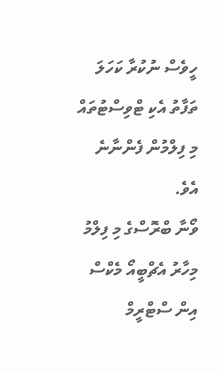ހީވެސް ނުކުރާ ކަހަލަ ތަފާތު އެކި ޓްވިސްޓުތައް މި ފިލްމުން ފެންނާނެ އެވެ.
ވޯނާ ބްރޮސްގެ މި ފިލްމު މިހާރު އެޗްބީއޯ މެކްސް އިން ސްޓްރީމް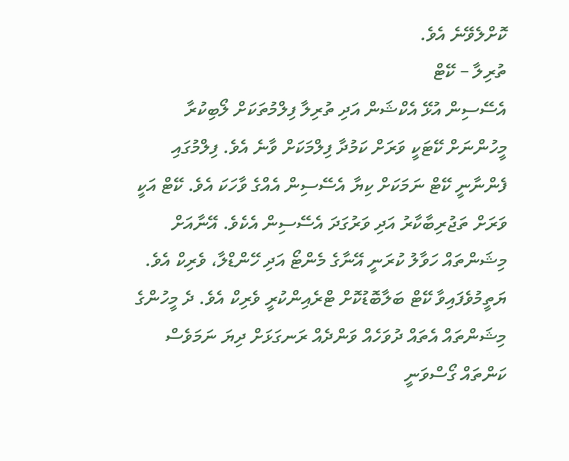ކޮށްލެވޭނެ އެވެ.
ތުރިލާ – ކޭޓް
އެސޭސިން އުޅޭ އެކްޝަން އަދި ތުރިލާ ފިލްމުތަކަށް ލޯބިކުރާ މީހުންނަށް ކޭޓަކީ ވަރަށް ކަމުދާ ފިލްމަކަށް ވާނެ އެވެ. ފިލްމުގައި ފެންނާނީ ކޭޓް ނަމަކަށް ކިޔާ އެސޭސިން އެއްގެ ވާހަކަ އެވެ. ކޭޓް އަކީ ވަރަށް ތަޖުރިބާކާރު އަދި ވަރުގަދަ އެސޭސިން އެކެވެ. އޭނާއަށް މިޝަންތައް ހަވާލު ކުރަނީ އޭނާގެ މެންޓޯ އަދި ހޭންޑްލާ، ވެރިކް އެވެ. ޔަތީމުވެފައިވާ ކޭޓް ބަލާބޮޑުކޮށް ޓްރެއިންކުރީ ވެރިކް އެވެ. ދެ މީހުންގެ މިޝަންތައް އެތައް ދުވަހެއް ވަންދެއް ރަނގަޅަށް ދިޔަ ނަމަވެސް ކަންތައް ގޯސްވަނީ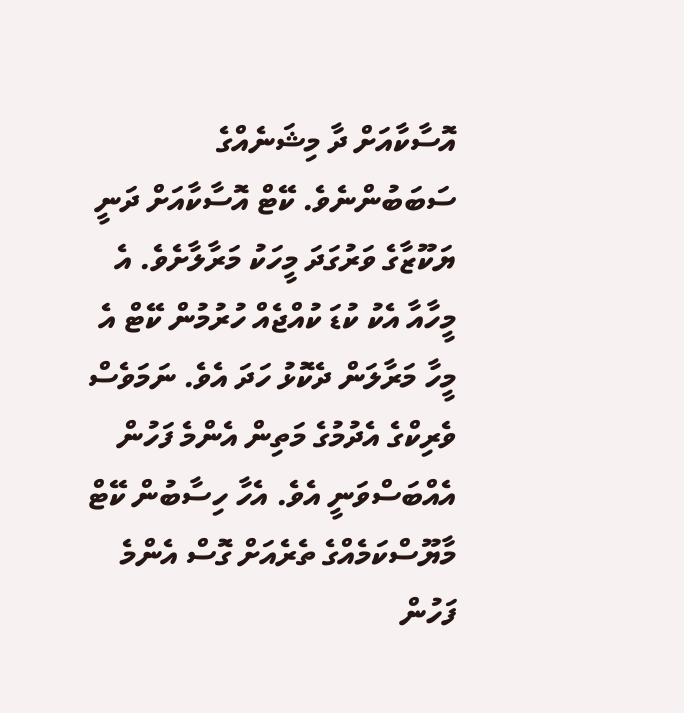އޮސާކާއަށް ދާ މިޝަނެއްގެ ސަބަބުންނެވެ. ކޭޓް އޮސާކާއަށް ދަނީ ޔަކޫޒާގެ ވަރުގަދަ މީހަކު މަރާލާށެވެ. އެ މީހާއާ އެކު ކުޑަ ކުއްޖެއް ހުރުމުން ކޭޓް އެ މީހާ މަރާލަން ދެކޮޅު ހަދަ އެވެ. ނަމަވެސް ވެރިކްގެ އެދުމުގެ މަތިން އެންމެ ފަހުން އެއްބަސްވަނީ އެވެ. އެހާ ހިސާބުން ކޭޓް މާޔޫސްކަމެއްގެ ތެރެއަށް ގޮސް އެންމެ ފަހުން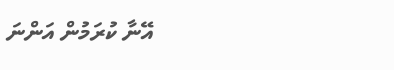އޭނާ ކުރަމުން އަންނަ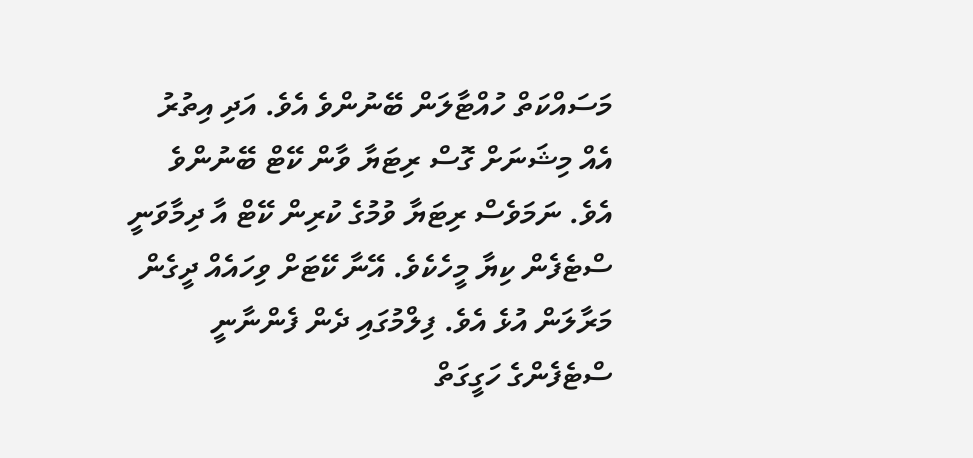މަސައްކަތް ހުއްޓާލަން ބޭނުންވެ އެވެ. އަދި އިތުރު އެއް މިޝަނަށް ގޮސް ރިޓަޔާ ވާން ކޭޓް ބޭނުންވެ އެވެ. ނަމަވެސް ރިޓަޔާ ވުމުގެ ކުރިން ކޭޓް އާ ދިމާވަނީ ސްޓެފެން ކިޔާ މީހެކެވެ. އޭނާ ކޭޓަށް ވިހައެއް ދީގެން މަރާލަން އުޅެ އެވެ. ފިލްމުގައި ދެން ފެންނާނީ ސްޓެފެންގެ ހަގީގަތް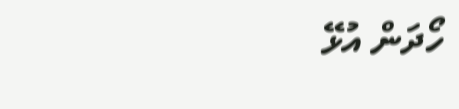ހޯދަން އުޅޭ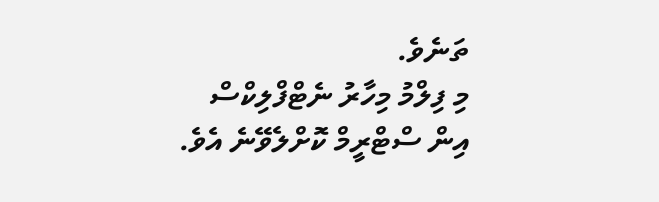ތަނެވެ.
މި ފިލްމު މިހާރު ނެޓްފްލިކްސް އިން ސްޓްރީމް ކޮށްލެވޭނެ އެވެ.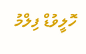ހޮލީވުޑް ފިލްމު